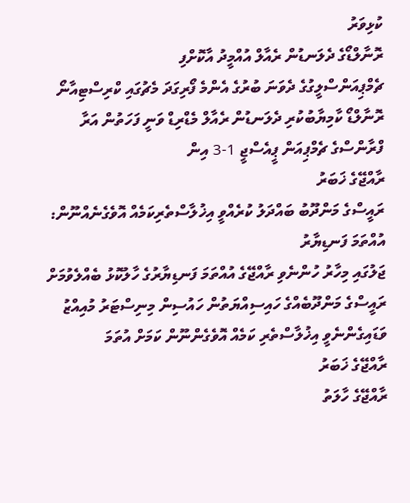ކުޅިވަރު
ރޮނާލްޑޯގެ ދެލަނޑުން ރެއާލް އުއްމީދު އާކޮށްފި
ޗެމްޕިއަންސްލީގުގެ ދެވަނަ ބުރުގެ އެންމެ ފޯރިގަދަ މެޗުގައި ކްރިސްޓިއާނޯ ރޮނާލްޑޯ ކާމިޔާބުކުރި ދެލަނޑުން ރެއާލް މެޑްރިޑް ވަނީ ފަހަތުން އަރާ ފްރާންސްގެ ޗެމްޕިއަން ޕީއެސްޖީ 1-3 އިން
ރާއްޖޭގެ ޚަބަރު
ރައީސްގެ މަންދޫބު ބައްދަލު ކުރެއްވީ އިޚުލާސްތެރިކަމެއް އޮވެގެނެއްނޫން: އުއްތަމަ ފަނޑިޔާރު
ޖަލުގައި މިހާރު ހުންނެވި ރާއްޖޭގެ އުއްތަމަ ފަނޑިޔާރުގެ ހާލުކޮޅު ބެއްލެވުމަށް ރައީސްގެ މަންދޫބެއްގެ ހައިސިއްޔަތުން ހައުސިން މިނިސްޓަރު މުއިއްޒު ވަޑައިގެންނެވީ އިޚުލާސްތެރި ކަމެއް އޮވެގެންނޫން ކަމަށް އުތަމަ
ރާއްޖޭގެ ޚަބަރު
ރާއްޖޭގެ ހާލަތު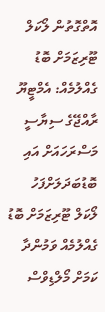އޮތްގޮތުން ލޯކަލް ޓޫރިޒަމަށް ބޮޑު ގެއްލުމެއް: އެމްޓީޔޫ
ރާއްޖޭގެ ސިޔާސީ މަސްރަހައަށް އައި ބޮޑުބަދަލަށްފަހު ލޯކަލް ޓޫރިޒަމަށް ބޮޑު ގެއްލުމެއް ވަމުންދާ ކަމަށް މޯލްޑިވްސް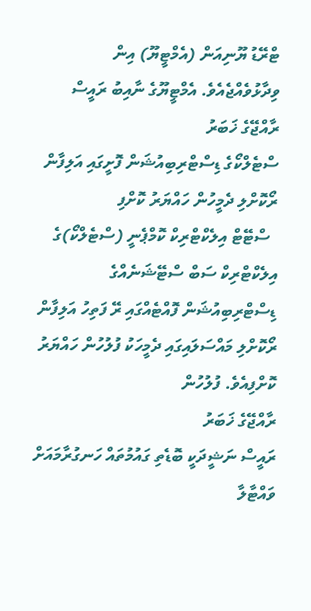ޓްރޭޑު ޔޫނިއަން (އެމްޓީޔޫ) އިން ވިދާޅުވެއްޖެއެވެ. އެމްޓީޔޫގެ ނާއިބު ރައީސް
ރާއްޖޭގެ ޚަބަރު
ސްޓެލްކޯގެ ޑިސްޓްރިބިއުޝަން ފޮށީގައި އަލިފާން ރޯކޮށްލި ދެމީހުން ހައްޔަރު ކޮށްފި
  ސްޓޭޓް އިލެކްޓްރިކް ކޮމްޕެނީ (ސްޓެލްކޯ)ގެ އިލެކްޓްރިކް ސަބް ސްޓޭޝަނެއްގެ ޑިސްޓްރިބިއުޝަން ފޮއްޓެއްގައި ރޭ ފަތިހު އަލިފާން ރޯކޮށްލި މައްސަލައިގައި ދެމީހަކު ފުލުހުން ހައްޔަރު ކޮށްފިއެވެ. ފުލުހުން
ރާއްޖޭގެ ޚަބަރު
ރައީސް ނަޝީދަކީ ބޮޑެތި ގައުމުތައް ހަނގުރާމައަށް ވައްޓާލާ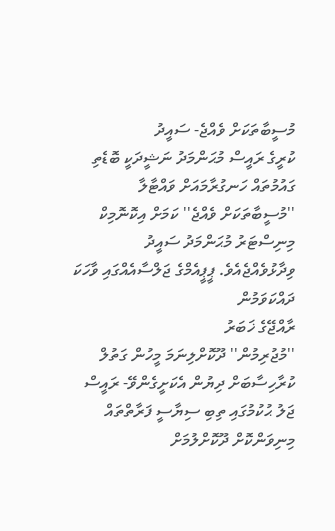މުސީބާތަކަށް ވެއްޖެ- ސައީދު
ކުރީގެ ރައީސް މުޙަންމަދު ނަޝީދަކީ ބޮޑެތި ގައުމުތައް ހަނގުރާމައަށް ވައްޓާލާ ''މުސީބާތަކަށް ވެއްޖެ'' ކަމަށް އިކޮނޮމިކް މިނިސްޓަރު މުޙަންމަދު ސައީދު ވިދާޅުވެއްޖެއެވެ. ޕީޕީއެމްގެ ޖަލްސާއެއްގައި ވާހަކަ ދައްކަވަމުން
ރާއްޖޭގެ ޚަބަރު
''މުޖުރިމުން'' ދޫކޮށްލިނަމަ މީހުން ގަތުލް ކުރާހިސާބަށް ދިޔުން އެކަށީގެންވޭ- ރައީސް
ޖަލު ޙުކުމުގައި ތިބި ސިޔާސީ ފަރާތްތައް މިނިވަންކޮށް ދޫކޮށްލުމަށް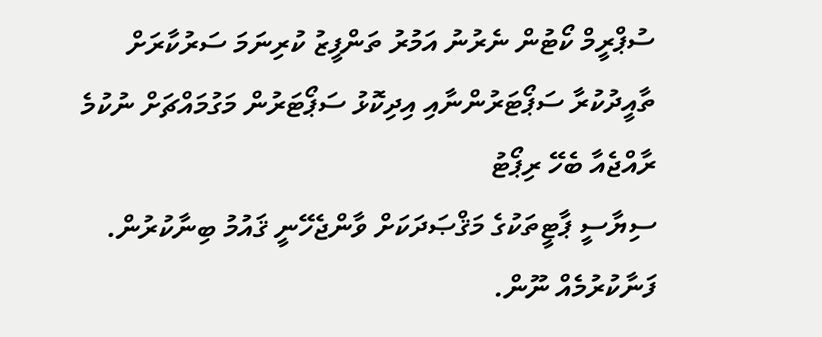ސުޕްރީމް ކޯޓުން ނެރުނު އަމުރު ތަންފީޒު ކުރިނަމަ ސަރުކާރަށް ތާއީދުކުރާ ސަޕޯޓަރުންނާއި އިދިކޮޅު ސަޕޯޓަރުން މަގުމައްޗަށް ނުކުމެ
ރާއްޖެއާ ބެހޭ ރިޕޯޓު
ސިޔާސީ ޕާޓީތަކުގެ މަޤްޞަދަކަށް ވާންޖެހޭނީ ޤައުމު ބިނާކުރުން. ފަނާކުރުމެއް ނޫން.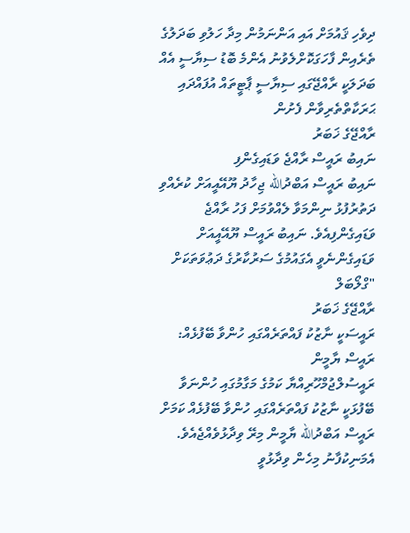ދިވެހި ޤައުމަށް އައި އަންނަމުން މިދާ ހަލުވި ބަދަލުގެ ތެރެއިން ފާހަގަކޮށްލެވުނު އެންމެ ބޮޑު ސިޔާސީ އެއް ބަދަލަކީ ރާއްޖޭގައި ސިޔާސީ ޕާޓީތައް އުފައްދައި ޙަރަކާތްތެރިވާން ފެށުން
ރާއްޖޭގެ ޚަބަރު
ނައިބު ރައީސް ރާއްޖެ ވަޑައިގެންފި
ނައިބު ރައީސް އަބްދުالله ޖިހާދު ޔޫއޭއީއަށް ކުރެއްވި ދަތުރުފުޅު ނިންމަވާ ލެއްވުމަށް ފަހު ރާއްޖެ ވަޑައިގެންފިއެވެ. ނައިބު ރައީސް ޔޫއޭއީއަށް ވަޑައިގެންނެވީ އެގައުމުގެ ސަރުކާރުގެ ދަޢުވަތަކަށް "ގްލޯބަލް
ރާއްޖޭގެ ޚަބަރު
ރައީސަކީ ނާޒުކު ފައްތަރެއްގައި ހުންވާ ބޭފުޅެއް: ރައީސް ޔާމީން
ރައީސުލްޖުމްހޫރިއްޔާ ކަމުގެ މަގާމުގައި ހުންނަވާ ބޭފުޅަކީ ނާޒުކު ފައްތަރެއްގައި ހުންވާ ބޭފުޅެއް ކަމަށް ރައީސް އަބްދުالله ޔާމީން މިރޭ ވިދާޅުވެއްޖެއެވެ. އެމަނިކުފާނު މިހެން ވިދާޅުވީ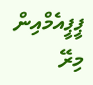ޕީޕީއެމްއިން މިރޭ